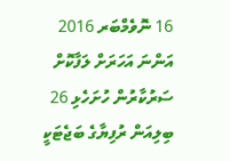16 ނޮވެމްބަރ 2016
އަންނަ އަހަރަށް ލަފާކޮށް ސަރުކާރުން ހުށަހެޅި 26 ބިލިއަން ރުފިޔާގެ ބަޖެޓަކީ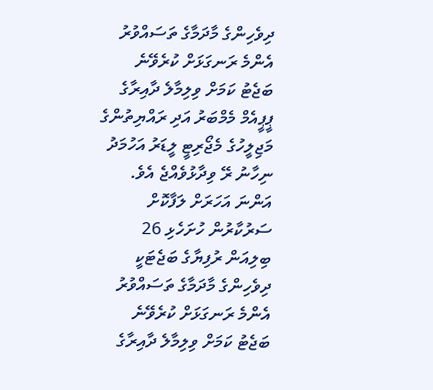ދިވެހިންގެ މާދަމާގެ ތަސައްވުރު އެންމެ ރަނގަޅަށް ކުރެވޭނެ ބަޖެޓު ކަމަށް ވިލިމާލެ ދާއިރާގެ ޕީޕީއެމް މެމްބަރު އަދި ރައްޔިތުންގެ މަޖިލީހުގެ މެޖޯރިޓީ ލީޑަރު އަހުމަދު ނިހާނު ރޭ ވިދާޅުވެއްޖެ އެވެ.
އަންނަ އަހަރަށް ލަފާކޮށް ސަރުކާރުން ހުށަހެޅި 26 ބިލިއަން ރުފިޔާގެ ބަޖެޓަކީ ދިވެހިންގެ މާދަމާގެ ތަސައްވުރު އެންމެ ރަނގަޅަށް ކުރެވޭނެ ބަޖެޓު ކަމަށް ވިލިމާލެ ދާއިރާގެ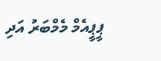ޕީޕީއެމް މެމްބަރު އަދި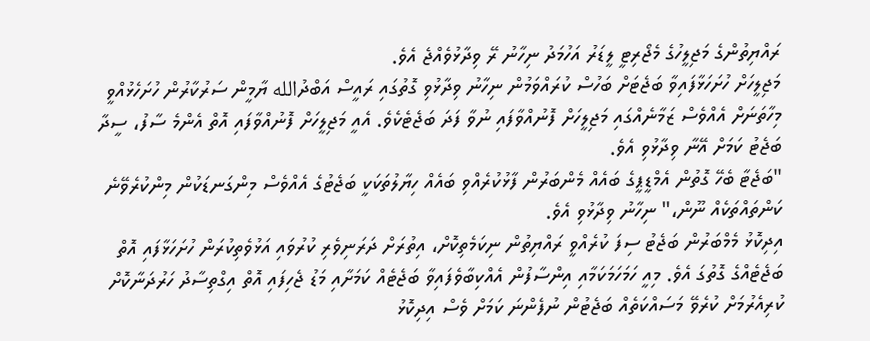ރައްޔިތުންގެ މަޖިލީހުގެ މެޖޯރިޓީ ލީޑަރު އަހުމަދު ނިހާނު ރޭ ވިދާޅުވެއްޖެ އެވެ.
މަޖިލީހަށް ހުށަހަޅާފައިވާ ބަޖެޓަށް ބަހުސް ކުރައްވަމުން ނިހާނު ވިދާޅުވި ގޮތުގައި ރައީސް އަބްދުالله ޔާމީން ސަރުކާރުން ހުށަހެޅުއްވީ މިހާތަނަށް އެއްވެސް ޒަމާނެއްގައި މަޖިލީހަށް ފޮނުއްވާފައި ނުވާ ފަދަ ބަޖެޓެކެވެ. އެއީ މަޖިލީހަށް ފޮނުއްވާފައި އޮތް އެންމެ ސާފު، ސީދާ ބަޖެޓު ކަމަށް އޭނާ ވިދާޅުވި އެވެ.
"ބަޖެޓާ ބެހޭ ގޮތުން އެމްޑީޕީގެ ބައެއް މެންބަރުން ފާޅުކުރެއްވި ބައެއް ހިޔާލުތަކަކީ ބަޖެޓުގެ އެއްވެސް މިންގަނޑަކުން މިންކުރެވޭނެ ކަންތައްތަކެއް ނޫން،" ނިހާނު ވިދާޅުވި އެވެ.
އިދިކޮޅު މެމްބަރުން ބަޖެޓު ސިފަ ކުރެއްވީ ރައްޔިތުން ނިކަމެތިކޮށް، އިތުރަށް ދަރަނިވެރި ކުރުވައި އަޅުވެތިކުރަން ހުށަހަޅާފައި އޮތް ބަޖެޓެއްގެ ގޮތުގަ އެވެ. މިއީ ހަމަހަމަކަމާއި އިންސާފުން އެއްކިބާވެފައިވާ ބަޖެޓެއް ކަމަށާއި މަޑު ޖެހިފައި އޮތް އިގްތިސާދު ހަރުދަނާކޮށް ކުރިއެރުމަށް ކުރެވޭ މަސައްކަތެއް ބަޖެޓުން ނުފެންނަ ކަމަށް ވެސް އިދިކޮޅު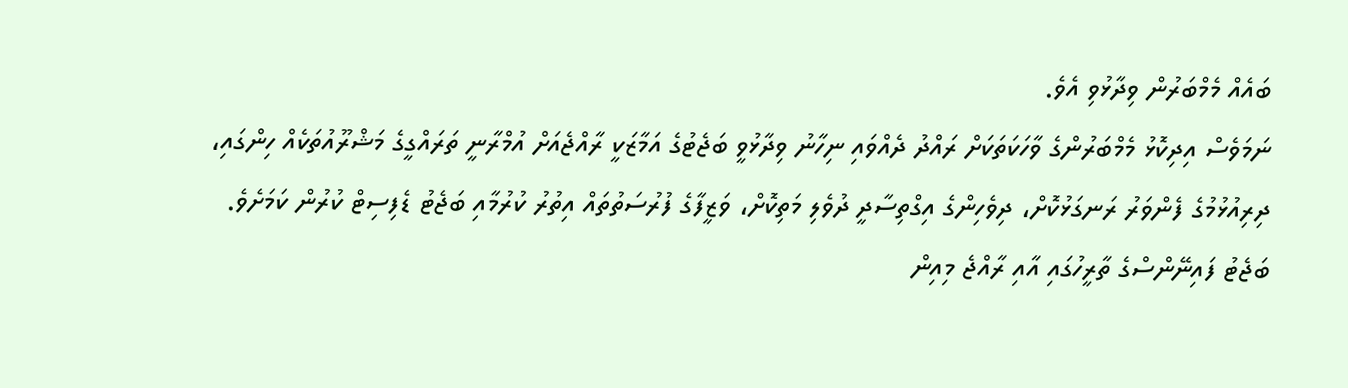ބައެއް މެމްބަރުން ވިދާޅުވި އެވެ.
ނަމަވެސް އިދިކޮޅު މެމްބަރުންގެ ވާހަކަތަކަށް ރައްދު ދެއްވައި ނިހާނު ވިދާޅުވީ ބަޖެޓުގެ އަމާޒަކީ ރާއްޖެއަށް އުމްރާނީ ތަރައްގީގެ މަޝްރޫއުތަކެއް ހިންގައި، ދިރިއުޅުމުގެ ފެންވަރު ރަނގަޅުކޮށް، ދިވެހިންގެ އިގްތިސާދީ ދުވެލި މަތިކޮށް، ވަޒީފާގެ ފުރުސަތުތައް އިތުރު ކުރުމާއި ބަޖެޓު ޑެފިސިޓް ކުރުން ކަމަށެވެ.
ބަޖެޓު ފައިނޭންސްގެ ތާރީހުގައި އާއި ރާއްޖެ މިއިން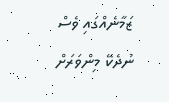ޒަމާނެއްގައި ވެސް ނުދެކޭ މިންވަރަށް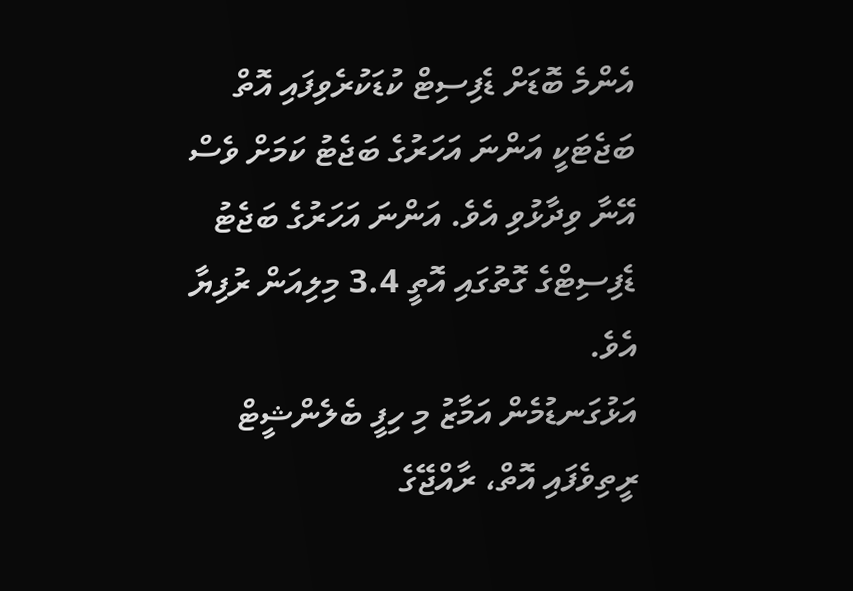އެންމެ ބޮޑަށް ޑެފިސިޓް ކުޑަކުރެވިފައި އޮތް ބަޖެޓަކީ އަންނަ އަހަރުގެ ބަޖެޓު ކަމަށް ވެސް އޭނާ ވިދާޅުވި އެވެ. އަންނަ އަހަރުގެ ބަޖެޓު ޑެފިސިޓްގެ ގޮތުގައި އޮތީ 3.4 މިލިއަން ރުފިޔާ އެވެ.
އަޅުގަނޑުމެން އަމާޒު މި ހިފީ ބެލެންޝީޓް ރީތިވެފައި އޮތް، ރާއްޖޭގެ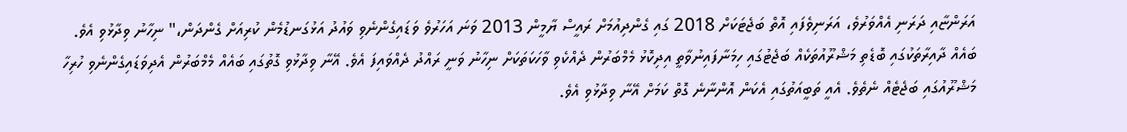އަރަންޏާއި ދަރަނި އެއްވަރުވެ، އަރަނިވެފައި އޮތް ބަޖެޓަކަށް 2018 ގައި ގެންދިއުމަށް ރައީސް ޔާމީން 2013 ވަނަ އަހަރުވެ ވަޑައިގެންނެވި ވައުދު އަޅުގަނޑުމެން ކުރިއަށް ގެންދަން،" ނިހާނު ވިދާޅުވި އެވެ.
ބައެއް ދާއިރާތަކުގައި ބޮޑެތި މަޝްރޫއުތަކެއް ބަޖެޓުގައި ހިމަނާފައިނުވާތީ އިދިކޮޅު މެމްބަރުން ދެއްކެވި ވާހަކަތަކަށް ނިހާނު ވަނީ ރައްދު ދެއްވައިފަ އެވެ. އޭނާ ވިދާޅުވި ގޮތުގައި ބައެއް މެމްބަރުން އެދިވަޑައިގެންނެވި ހުރިހާ މަޝްރޫއުގައި ބަޖެޓެއް ނެތެވެ. އެއީ ތަބީއަތުގައި އެކަން އޮންނާނެ ގޮތް ކަމަށް އޭނާ ވިދާޅުވި އެވެ.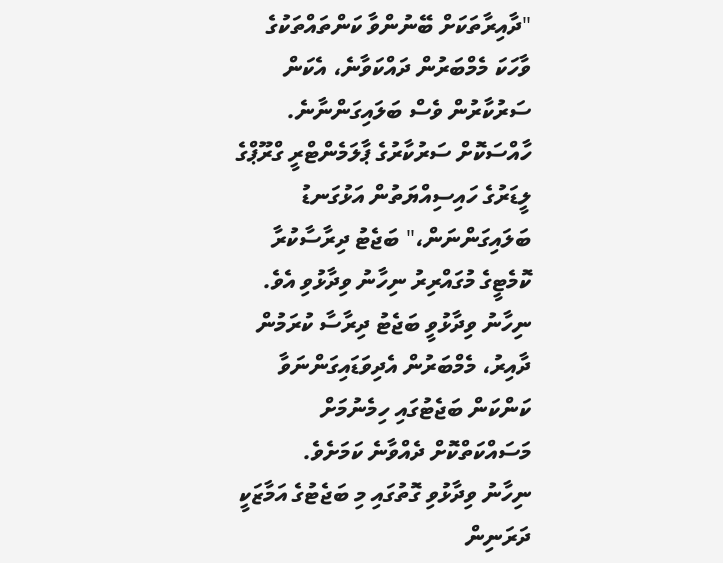"ދާއިރާތަކަށް ބޭނުންވާ ކަންތައްތަކުގެ ވާހަކަ މެމްބަރުން ދައްކަވާނެ، އެކަން ސަރުކާރުން ވެސް ބަލައިގަންނާނެ. ހާއްސަކޮށް ސަރުކާރުގެ ޕާލަމެންޓްރީ ގްރޫޕްގެ ލީޑަރުގެ ހައިސިއްޔަތުން އަޅުގަނޑު ބަލައިގަންނަން،" ބަޖެޓު ދިރާސާކުރާ ކޮމެޓީގެ މުގައްރިރު ނިހާނު ވިދާޅުވި އެވެ.
ނިހާނު ވިދާޅުވީ ބަޖެޓު ދިރާސާ ކުރަމުން ދާއިރު، މެމްބަރުން އެދިވަޑައިގަންނަވާ ކަންކަން ބަޖެޓުގައި ހިމެނުމަށް މަސައްކަތްކޮށް ދެއްވާނެ ކަމަށެވެ.
ނިހާނު ވިދާޅުވި ގޮތުގައި މި ބަޖެޓުގެ އަމާޒަކީ ދަރަނިން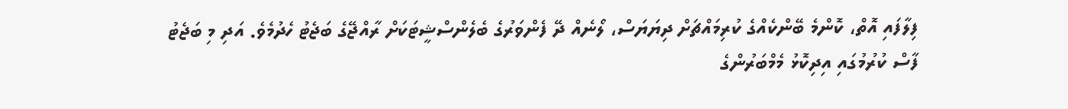ފިލާފައި އޮތް، ކޮންމެ ބޭންކެއްގެ ކުރިމައްޗަށް ދިޔަޔަސް، ލޯނެއް ދޭ ފެންވަރުގެ ބެލެންސްޝީޓަކަށް ރާއްޖޭގެ ބަޖެޓު ހެދުމެވެ. އަދި މި ބަޖެޓު ފާސް ކުރުމުގައި އިދިކޮޅު މެމްބަރުންގެ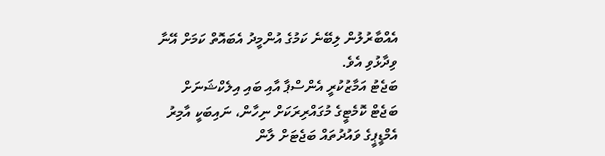އެއްބާރުލުން ލިބޭނެ ކަމުގެ އުންމީދު އެބައޮތް ކަމަށް އޭނާ ވިދާޅުވި އެވެ.
ބަޖެޓު އަމާޒުކުރީ އެންސްޕާ އާއި ބައި އިލެކްޝަނަށް
ބަޖެޓް ކޮމެޓީގެ މުގައްރިރަކަށް ނިހާން، ނައިބަކީ އާމިރު
އެމްޑީޕީގެ ވައުދުތައް ބަޖެޓަށް ލާން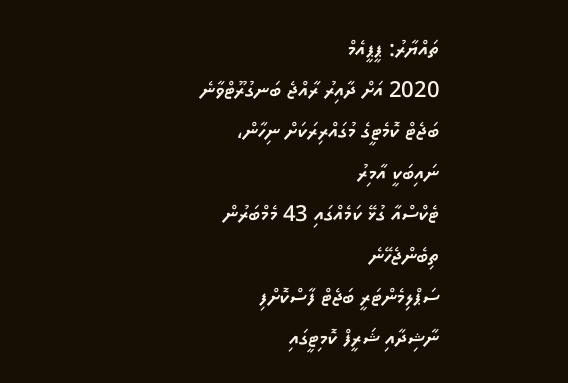ތައްޔާރު: ޕީޕީއެމް
2020 އަށް ދާއިރު ރާއްޖެ ބަނގުރޫޓްވާނެ
ބަޖެޓް ކޮމެޓީގެ މުގައްރިރަކަށް ނިހާން، ނައިބަކީ އާމިރު
ޓެކްސްއާ ގުޅޭ ކަމެއްގައި 43 މެމްބަރުން ތިބެންޖެހޭނެ
ސަޕްލިމެންޓަރީ ބަޖެޓް ފާސްކޮށްފި
ނާޝިދާއި ޝަރީފް ކޮމިޓީގައި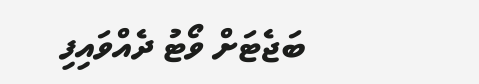ބަޖެޓަށް ވޯޓު ދެއްވައިފި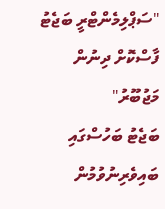"ސަޕްލިމެންޓްރީ ބަޖެޓު ފާސްކޮށް ދިނުން މަޖުބޫރު"
ބަޖެޓު ބަހުސްގައި ބައިވެރިނުވުމުން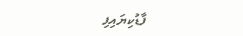ފާޑުކިޔައިފި